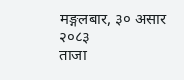मङ्गलबार, ३० असार २०८३
ताजा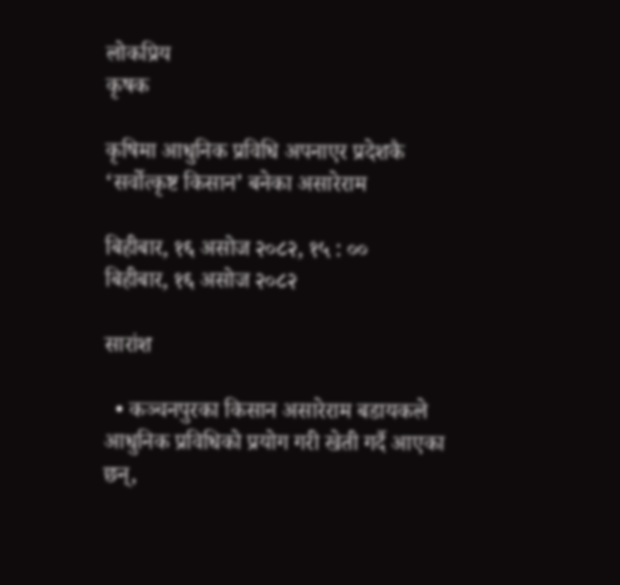लोकप्रिय
कृषक

कृषिमा आधुनिक प्रविधि अपनाएर प्रदेशकै ‘सर्वोत्कृष्ट किसान’ बनेका असारेराम

बिहीबार, १६ असोज २०८२, १५ : ००
बिहीबार, १६ असोज २०८२

सारांश

  • कञ्चनपुरका किसान असारेराम बडायकले आधुनिक प्रविधिको प्रयोग गरी खेती गर्दै आएका छन्,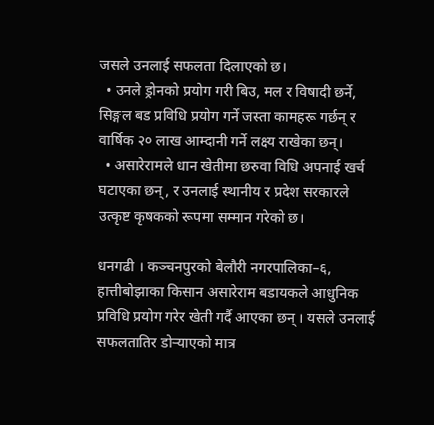जसले उनलाई सफलता दिलाएको छ।
  • उनले ड्रोनको प्रयोग गरी बिउ, मल र विषादी छर्ने, सिङ्गल बड प्रविधि प्रयोग गर्ने जस्ता कामहरू गर्छन् र वार्षिक २० लाख आम्दानी गर्ने लक्ष्य राखेका छन्।
  • असारेरामले धान खेतीमा छरुवा विधि अपनाई खर्च घटाएका छन्, र उनलाई स्थानीय र प्रदेश सरकारले उत्कृष्ट कृषकको रूपमा सम्मान गरेको छ।

धनगढी । कञ्चनपुरको बेलौरी नगरपालिका–६, हात्तीबोझाका किसान असारेराम बडायकले आधुनिक प्रविधि प्रयोग गरेर खेती गर्दै आएका छन् । यसले उनलाई सफलतातिर डोर्‍याएको मात्र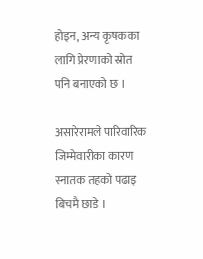होइन, अन्य कृषकका लागि प्रेरणाको स्रोत पनि बनाएको छ ।

असारेरामले पारिवारिक जिम्मेवारीका कारण स्नातक तहको पढाइ बिचमै छाडे ।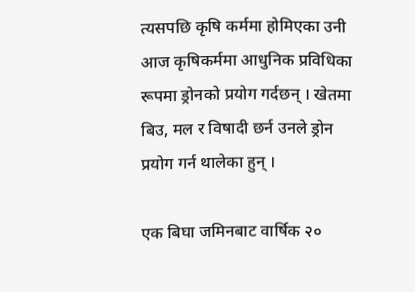त्यसपछि कृषि कर्ममा होमिएका उनी आज कृषिकर्ममा आधुनिक प्रविधिका रूपमा ड्रोनको प्रयोग गर्दछन् । खेतमा बिउ, मल र विषादी छर्न उनले ड्रोन प्रयोग गर्न थालेका हुन् ।

एक बिघा जमिनबाट वार्षिक २०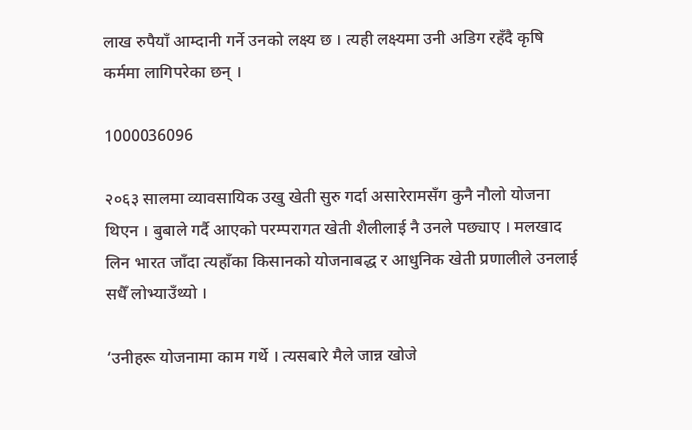लाख रुपैयाँ आम्दानी गर्ने उनको लक्ष्य छ । त्यही लक्ष्यमा उनी अडिग रहँदै कृषि कर्ममा लागिपरेका छन् ।

1000036096

२०६३ सालमा व्यावसायिक उखु खेती सुरु गर्दा असारेरामसँग कुनै नौलो योजना थिएन । बुबाले गर्दै आएको परम्परागत खेती शैलीलाई नै उनले पछ्याए । मलखाद लिन भारत जाँदा त्यहाँका किसानको योजनाबद्ध र आधुनिक खेती प्रणालीले उनलाई सधैँ लोभ्याउँथ्यो ।

‘उनीहरू योजनामा काम गर्थे । त्यसबारे मैले जान्न खोजे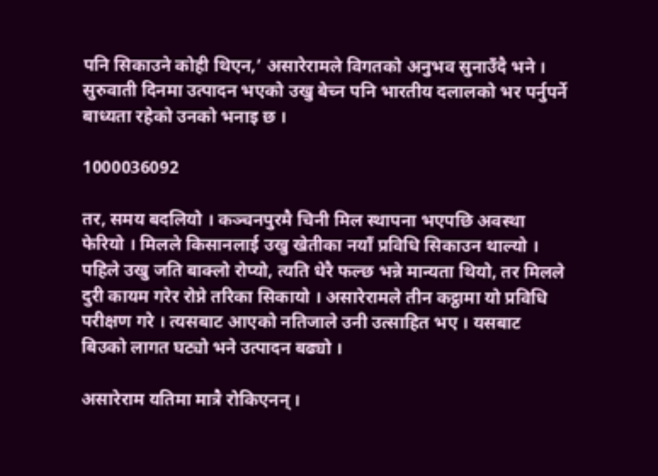पनि सिकाउने कोही थिएन,’ असारेरामले विगतको अनुभव सुनाउँदै भने । सुरुवाती दिनमा उत्पादन भएको उखु बेच्न पनि भारतीय दलालको भर पर्नुपर्ने बाध्यता रहेको उनको भनाइ छ ।

1000036092

तर, समय बदलियो । कञ्चनपुरमै चिनी मिल स्थापना भएपछि अवस्था फेरियो । मिलले किसानलाई उखु खेतीका नयाँ प्रविधि सिकाउन थाल्यो । पहिले उखु जति बाक्लो रोप्यो, त्यति धेरै फल्छ भन्ने मान्यता थियो, तर मिलले दुरी कायम गरेर रोप्ने तरिका सिकायो । असारेरामले तीन कट्ठामा यो प्रविधि परीक्षण गरे । त्यसबाट आएको नतिजाले उनी उत्साहित भए । यसबाट बिउको लागत घट्यो भने उत्पादन बढ्यो ।

असारेराम यतिमा मात्रै रोकिएनन् ।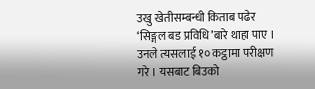उखु खेतीसम्बन्धी किताब पढेर ‘सिङ्गल बड प्रविधि’बारे थाहा पाए । उनले त्यसलाई १० कट्ठामा परीक्षण गरे । यसबाट बिउको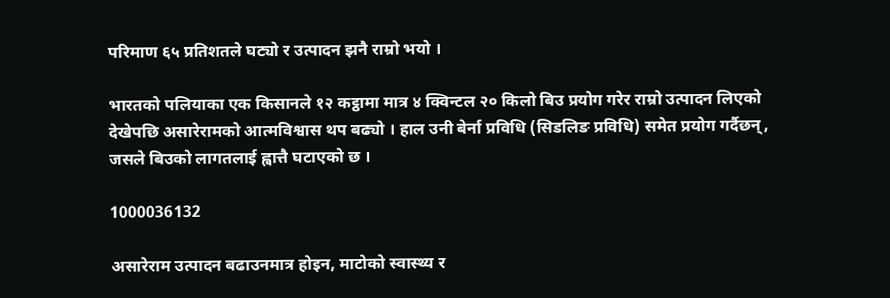परिमाण ६५ प्रतिशतले घट्यो र उत्पादन झनै राम्रो भयो ।

भारतको पलियाका एक किसानले १२ कट्ठामा मात्र ४ क्विन्टल २० किलो बिउ प्रयोग गरेर राम्रो उत्पादन लिएको देखेपछि असारेरामको आत्मविश्वास थप बढ्यो । हाल उनी बेर्ना प्रविधि (सिडलिङ प्रविधि) समेत प्रयोग गर्दैछन्, जसले बिउको लागतलाई ह्वात्तै घटाएको छ ।

1000036132

असारेराम उत्पादन बढाउनमात्र होइन, माटोको स्वास्थ्य र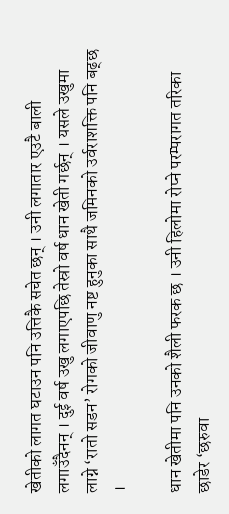खेतीको लागत घटाउन पनि उत्तिकै सचेत छन् । उनी लगातार एउटै बाली लगाउँदैनन् । दुई वर्ष उखु लगाएपछि तेस्रो वर्ष धान खेती गर्छन् । यसले उखुमा लाग्ने ‘रातो सडन’ रोगको जीवाणु नष्ट हुनुका साथै जमिनको उर्वराशक्ति पनि बढ्छ ।

धान खेतीमा पनि उनको शैली फरक छ । उनी हिलोमा रोप्ने परम्परागत तरिका छाडेर ‘छरुवा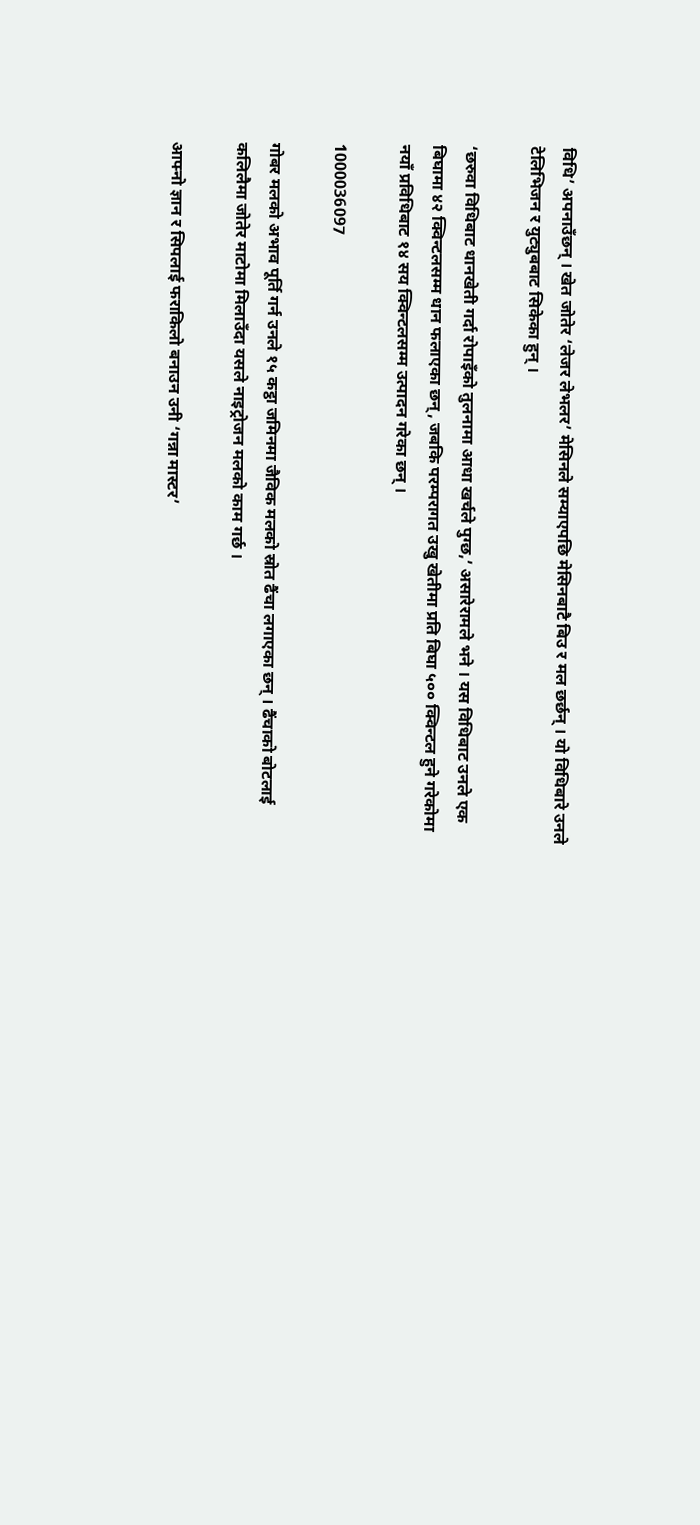विधि’ अपनाउँछन् । खेत जोतेर ‘लेजर लेभलर’ मेसिनले सम्याएपछि मेसिनबाटै बिउ र मल छर्छन् । यो विधिबारे उनले टेलिभिजन र युट्युबबाट सिकेका हुन् ।

‘छरुवा विधिबाट धानखेती गर्दा रोपाइँको तुलनामा आधा खर्चले पुग्छ,’ असारेरामले भने । यस विधिबाट उनले एक बिघामा ४२ क्विन्टलसम्म धान फलाएका छन्, जबकि परम्परागत उखु खेतीमा प्रति बिघा ५०० क्विन्टल हुने गरेकोमा नयाँ प्रविधिबाट १४ सय क्विन्टलसम्म उत्पादन गरेका छन् ।

1000036097

गोबर मलको अभाव पूर्ति गर्न उनले १५ कट्ठा जमिनमा जैविक मलको स्रोत ढैंचा लगाएका छन् । ढैंचाको बोटलाई कलिलैमा जोतेर माटोमा मिलाउँदा यसले नाइट्रोजन मलको काम गर्छ ।

आफ्नो ज्ञान र सिपलाई फराकिलो बनाउन उनी ‘गन्ना मास्टर’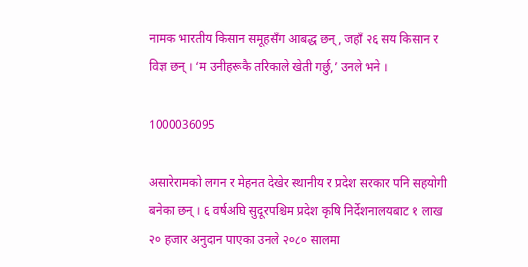नामक भारतीय किसान समूहसँग आबद्ध छन्, जहाँ २६ सय किसान र विज्ञ छन् । ‘म उनीहरूकै तरिकाले खेती गर्छु,’ उनले भने ।

1000036095

असारेरामको लगन र मेहनत देखेर स्थानीय र प्रदेश सरकार पनि सहयोगी बनेका छन् । ६ वर्षअघि सुदूरपश्चिम प्रदेश कृषि निर्देशनालयबाट १ लाख २० हजार अनुदान पाएका उनले २०८० सालमा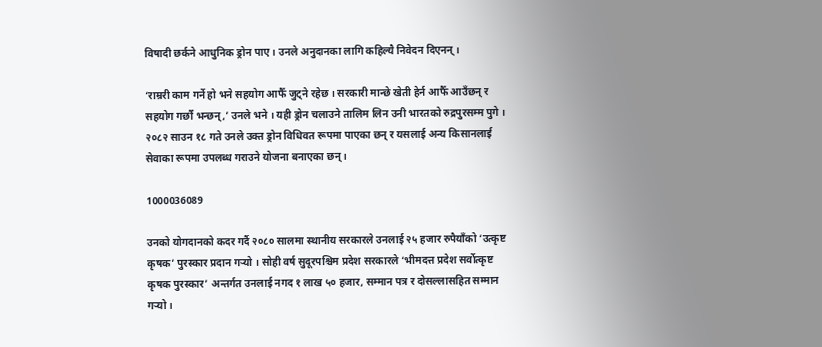विषादी छर्कने आधुनिक ड्रोन पाए । उनले अनुदानका लागि कहिल्यै निवेदन दिएनन् ।

‘राम्ररी काम गर्ने हो भने सहयोग आफैँ जुट्ने रहेछ । सरकारी मान्छे खेती हेर्न आफैँ आउँछन् र सहयोग गर्छौं भन्छन्,’ उनले भने । यही ड्रोन चलाउने तालिम लिन उनी भारतको रुद्रपुरसम्म पुगे । २०८२ साउन १८ गते उनले उक्त ड्रोन विधिवत रूपमा पाएका छन् र यसलाई अन्य किसानलाई सेवाका रूपमा उपलब्ध गराउने योजना बनाएका छन् ।

1000036089

उनको योगदानको कदर गर्दै २०८० सालमा स्थानीय सरकारले उनलाई २५ हजार रुपैयाँको ‘उत्कृष्ट कृषक’ पुरस्कार प्रदान गर्‍यो । सोही वर्ष सुदूरपश्चिम प्रदेश सरकारले ‘भीमदत्त प्रदेश सर्वोत्कृष्ट कृषक पुरस्कार’ अन्तर्गत उनलाई नगद १ लाख ५० हजार, सम्मान पत्र र दोसल्लासहित सम्मान गर्‍यो ।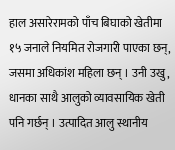हाल असारेरामको पाँच बिघाको खेतीमा १५ जनाले नियमित रोजगारी पाएका छन्, जसमा अधिकांश महिला छन् । उनी उखु, धानका साथै आलुको व्यावसायिक खेती पनि गर्छन् । उत्पादित आलु स्थानीय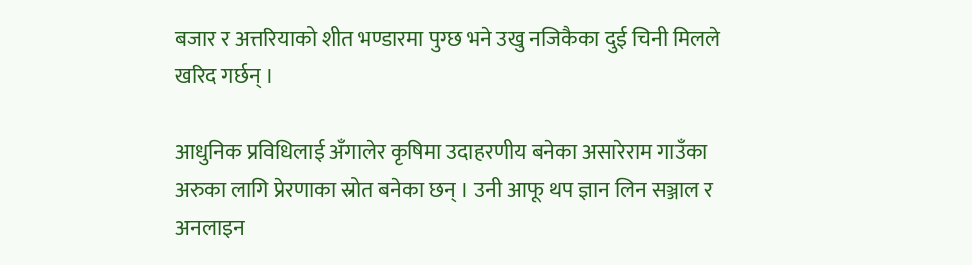बजार र अत्तरियाको शीत भण्डारमा पुग्छ भने उखु नजिकैका दुई चिनी मिलले खरिद गर्छन् ।

आधुनिक प्रविधिलाई अँगालेर कृषिमा उदाहरणीय बनेका असारेराम गाउँका अरुका लागि प्रेरणाका स्रोत बनेका छन् । उनी आफू थप ज्ञान लिन सञ्जाल र अनलाइन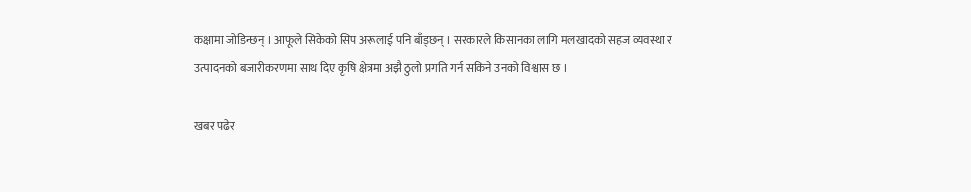कक्षामा जोडिन्छन् । आफूले सिकेको सिप अरूलाई पनि बाँड्छन् । सरकारले किसानका लागि मलखादको सहज व्यवस्था र उत्पादनको बजारीकरणमा साथ दिए कृषि क्षेत्रमा अझै ठुलो प्रगति गर्न सकिने उनको विश्वास छ ।

खबर पढेर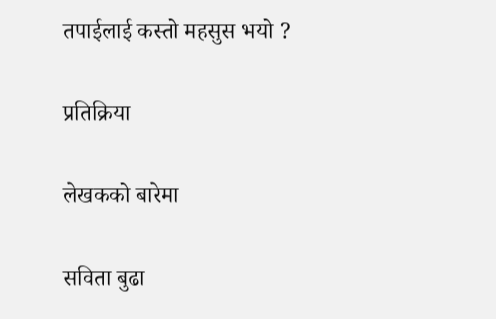तपाईलाई कस्तो महसुस भयो ?

प्रतिक्रिया

लेखकको बारेमा

सविता बुढा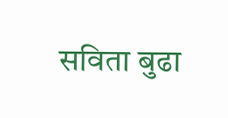सविता बुढा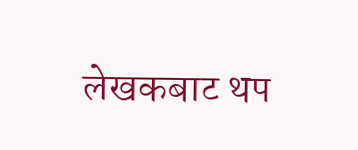लेखकबाट थप